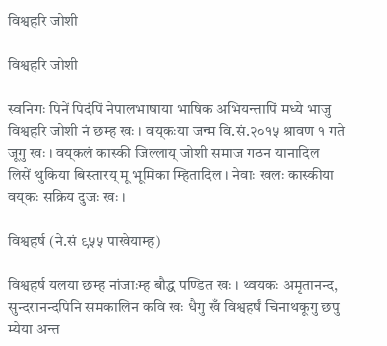विश्वहरि जोशी

विश्वहरि जोशी

स्वनिगः पिनें पिदंपिं नेपालभाषाया भाषिक अभियन्तापिं मध्ये भाजु विश्वहरि जोशी नं छम्ह खः । वय्‌कःया जन्म वि.सं.२०१५ श्रावण १ गते जूगु खः । वय्‌कलं कास्की जिल्लाय् जोशी समाज गठन यानादिल लिसें थुकिया बिस्तारय् मू भूमिका म्हितादिल । नेवाः खलः कास्कीया वय्‌कः सक्रिय दुजः खः ।

विश्वहर्ष (ने.सं ९५५ पाखेयाम्ह)

विश्वहर्ष यलया छम्ह नांजाःम्ह बौद्ध पण्डित खः । थ्वयकः अमृतानन्द, सुन्दरानन्दपिनि समकालिन कवि खः धैगु खँ विश्वहर्षं चिनाथकूगु छपु म्येया अन्त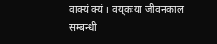वाक्यं क्यं । वय्‌कःया जीवनकाल सम्बन्धी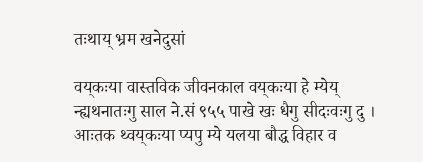तःथाय् भ्रम खनेदुसां

वय्‌कःया वास्तविक जीवनकाल वय्‌कःया हे म्येय् न्ह्यथनातःगु साल ने.सं ९५५ पाखे खः धैगु सीदःवःगु दु । आःतक थ्वय्‌कःया प्यपु म्ये यलया बौद्ध विहार व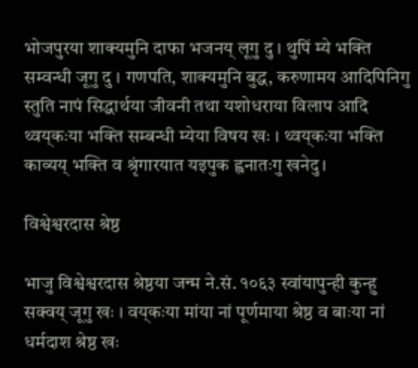भोजपुरया शाक्यमुनि दाफा भजनय् लूगु दु । थुपिं म्ये भक्ति सम्वन्धी जूगु दु । गणपति, शाक्यमुनि बुद्ध, करुणामय आदिपिनिगु स्तुति नापं सिद्धार्थया जीवनी तथा यशोधराया विलाप आदि थ्वय्‌कःया भक्ति सम्बन्धी म्येया विषय खः । थ्वय्‌कःया भक्ति काव्यय् भक्ति व श्रृंगारयात यइपुक ह्वनातःगु खनेदु।

विश्वेश्वरदास श्रेष्ठ

भाजु विश्वेश्वरदास श्रेष्ठया जन्म ने.सं. १०६३ स्वांयापुन्ही कुन्हु सक्वय् जूगु खः । वय्‌कःया मांया नां पूर्णमाया श्रेष्ठ व बाःया नां धर्मदाश श्रेष्ठ खः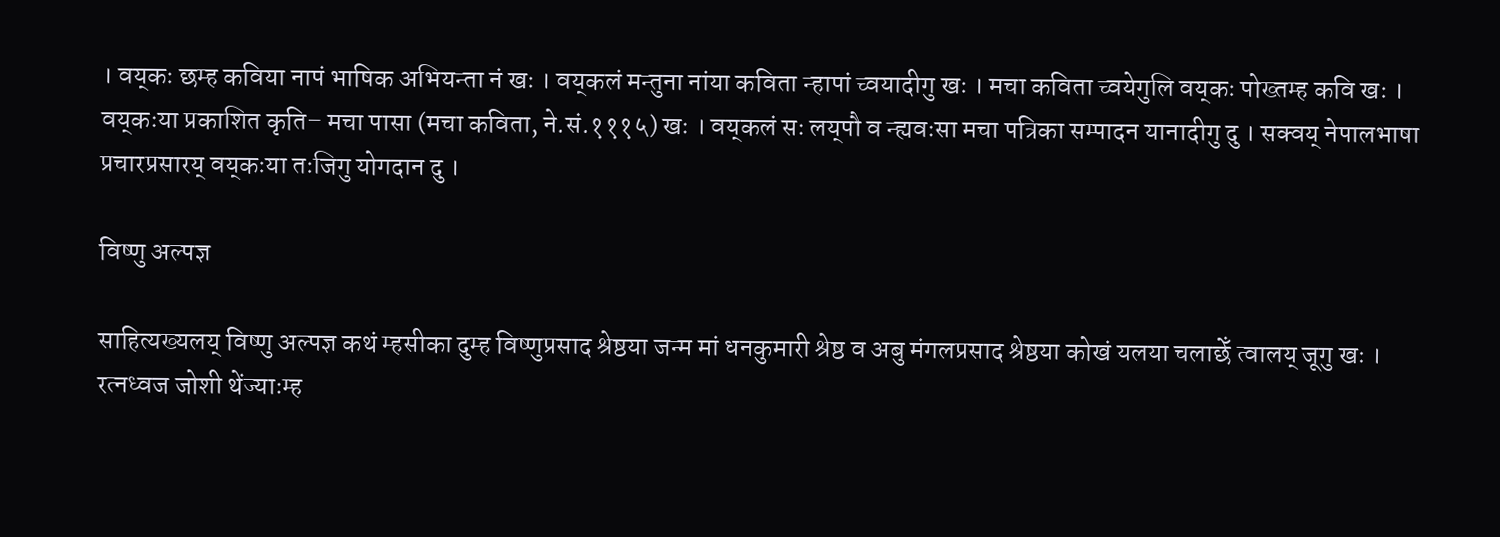। वय्‌कः छम्ह कविया नापं भाषिक अभियन्ता नं खः । वय्‌कलं मन्तुना नांया कविता न्हापां च्वयादीगु खः । मचा कविता च्वयेगुलि वय्‌कः पोख्तम्ह कवि खः । वय्‌कःया प्रकाशित कृति– मचा पासा (मचा कविता, ने.सं.१११५) खः । वय्‌कलं सः लय्‌पौ व न्ह्यवःसा मचा पत्रिका सम्पादन यानादीगु दु । सक्वय् नेपालभाषा प्रचारप्रसारय् वय्‌कःया तःजिगु योगदान दु ।

विष्णु अल्पज्ञ

साहित्यख्यलय् विष्णु अल्पज्ञ कथं म्हसीका दुम्ह विष्णुप्रसाद श्रेष्ठया जन्म मां धनकुमारी श्रेष्ठ व अबु मंगलप्रसाद श्रेष्ठया कोखं यलया चलाछेँ त्वालय् जूगु खः । रत्नध्वज जोशी थेंज्याःम्ह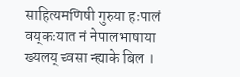साहित्यमणिषी गुरुया हःपालं वय्‌कःयात नं नेपालभाषाया ख्यलय् च्वसा न्ह्याके बिल ।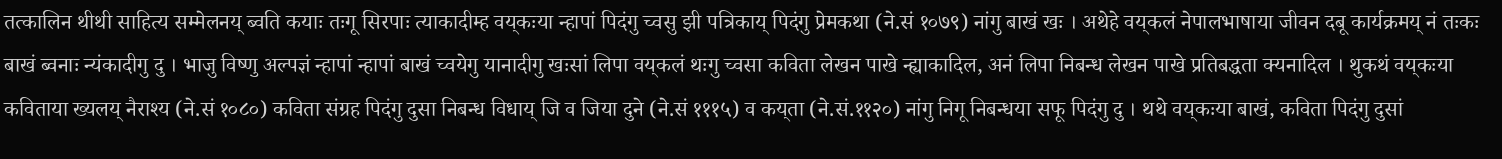तत्कालिन थीथी साहित्य सम्मेलनय् ब्वति कयाः तःगू सिरपाः त्याकादीम्ह वय्‌कःया न्हापां पिदंगु च्वसु झी पत्रिकाय् पिदंगु प्रेमकथा (ने.सं १०७९) नांगु बाखं खः । अथेहे वय्‌कलं नेपालभाषाया जीवन दबू कार्यक्रमय् नं तःकः बाखं ब्वनाः न्यंकादीगु दु । भाजु विष्णु अल्पज्ञं न्हापां न्हापां बाखं च्वयेगु यानादीगु खःसां लिपा वय्‌कलं थःगु च्वसा कविता लेखन पाखे न्ह्याकादिल, अनं लिपा निबन्ध लेखन पाखे प्रतिबद्धता क्यनादिल । थुकथं वय्‌कःया कविताया ख्यलय् नैराश्य (ने.सं १०८०) कविता संग्रह पिदंगु दुसा निबन्ध विधाय् जि व जिया दुने (ने.सं १११५) व कय्‌ता (ने.सं.११२०) नांगु निगू निबन्धया सफू पिदंगु दु । थथे वय्‌कःया बाखं, कविता पिदंगु दुसां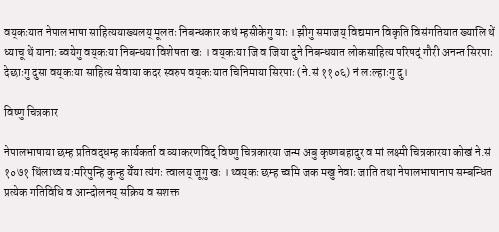वय्‌कःयात नेपालभाषा साहित्ययाख्यलय् मूलतः निबन्धकार कथं म्हसीकेगु याः । झीगु समाजय् विद्यमान विकृति विसंगतियात ख्यालि थें ध्याचू थें यानाः ब्वयेगु वय्‌कःया निबन्धया विशेषता खः । वय्‌कःया जि व जिया दुने निबन्धयात लोकसाहित्य परिषद्ं गौरी अनन्त सिरपाः देछाःगु दुसा वय्‌कःया साहित्य सेवाया कदर स्वरुप वय्‌कःयात चिनिमाया सिरपाः (ने.सं ११०६) नं लःल्हाःगु दु।

विष्णु चित्रकार

नेपालभाषाया छम्ह प्रतिवद्धम्ह कार्यकर्ता व व्याकरणविद् विष्णु चित्रकारया जन्म अबु कृष्णबहादुर व मां लक्ष्मी चित्रकारया कोखं ने.सं १०७१ थिंलाथ्व यःमरिपुन्हि कुन्हु येँया त्यंगः त्वालय् जूगु खः । थ्वय्‌कः छम्ह च्वमि जक मखु नेवाः जाति तथा नेपालभाषानाप सम्बन्धित प्रत्येक गतिविधि व आन्दोलनय् सक्रिय व सशक्त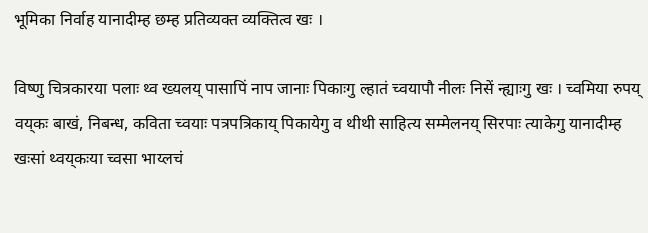भूमिका निर्वाह यानादीम्ह छम्ह प्रतिव्यक्त व्यक्तित्व खः ।

विष्णु चित्रकारया पलाः थ्व ख्यलय् पासापिं नाप जानाः पिकाःगु ल्हातं च्वयापौ नीलः निसें न्ह्याःगु खः । च्वमिया रुपय् वय्‌कः बाखं, निबन्ध, कविता च्वयाः पत्रपत्रिकाय् पिकायेगु व थीथी साहित्य सम्मेलनय् सिरपाः त्याकेगु यानादीम्ह खःसां थ्वय्‌कःया च्वसा भाय्लचं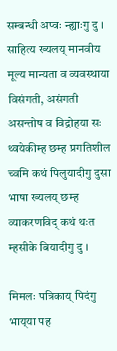सम्बन्धी अप्वः न्ह्याःगु दु । साहित्य ख्यलय् मानवीय मूल्य मान्यता व व्यवस्थाया विसंगती, असंगती असन्तोष व विद्रोहया सः थ्वयेकीम्ह छम्ह प्रगतिशील च्वमि कथं पिलुयादीगु दुसा भाषा ख्यलय् छम्ह व्याकरणविद् कथं थःत म्हसीके बियादीगु दु ।

मिमलः पत्रिकाय् पिदंगु भाय्‌या पह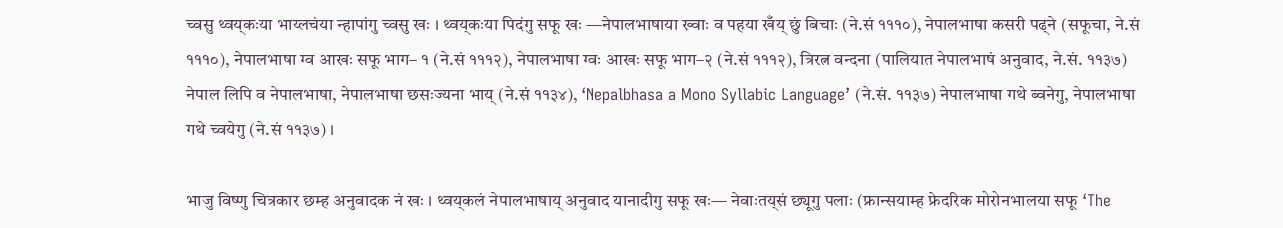च्वसु थ्वय्‌कःया भाय्लचंया न्हापांगु च्वसु खः । थ्वय्‌कःया पिदंगु सफू खः —नेपालभाषाया ख्वाः व पहया खँय् छुं बिचाः (ने.सं १११०), नेपालभाषा कसरी पढ्ने (सफूचा, ने.सं १११०), नेपालभाषा ग्व आखः सफू भाग– १ (ने.सं १११२), नेपालभाषा ग्वः आखः सफू भाग–२ (ने.सं १११२), त्रिरत्न वन्दना (पालियात नेपालभाषं अनुवाद, ने.सं. ११३७) नेपाल लिपि व नेपालभाषा, नेपालभाषा छसःज्यना भाय् (ने.सं ११३४), ‘Nepalbhasa a Mono Syllabic Language’ (ने.सं. ११३७) नेपालभाषा गथे ब्वनेगु, नेपालभाषा गथे च्वयेगु (ने.सं ११३७) ।

भाजु विष्णु चित्रकार छम्ह अनुवादक नं खः । थ्वय्‌कलं नेपालभाषाय् अनुवाद यानादीगु सफू खः— नेवाःतय्‌सं छ्यूगु पलाः (फ्रान्सयाम्ह फ्रेदरिक मोरोनभालया सफू ‘The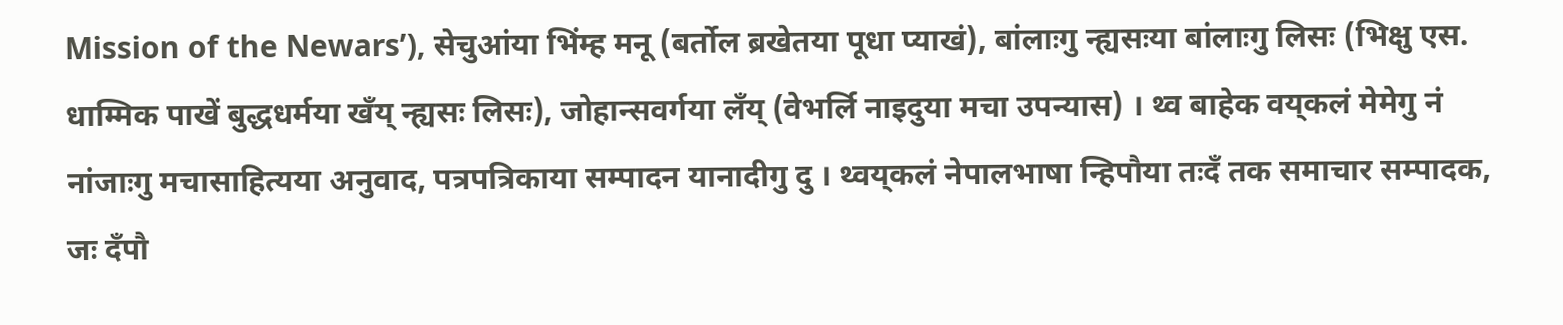Mission of the Newars’), सेचुआंया भिंम्ह मनू (बर्तोल ब्रखेतया पूधा प्याखं), बांलाःगु न्ह्यसःया बांलाःगु लिसः (भिक्षु एस. धाम्मिक पाखें बुद्धधर्मया खँय् न्ह्यसः लिसः), जोहान्सवर्गया लँय् (वेभर्लि नाइदुया मचा उपन्यास) । थ्व बाहेक वय्‌कलं मेमेगु नं नांजाःगु मचासाहित्यया अनुवाद, पत्रपत्रिकाया सम्पादन यानादीगु दु । थ्वय्‌कलं नेपालभाषा न्हिपौया तःदँ तक समाचार सम्पादक, जः दँपौ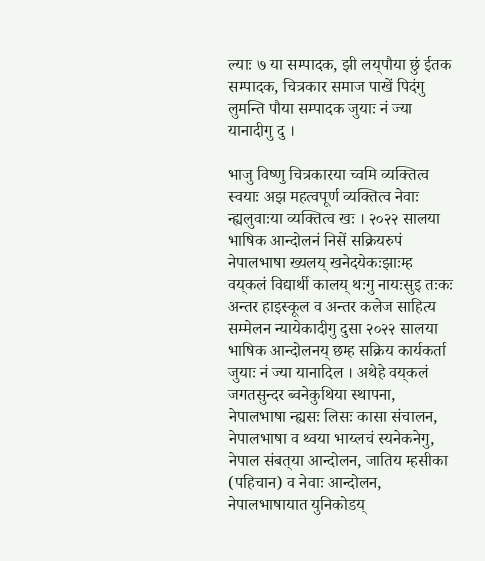ल्याः ७ या सम्पादक, झी लय्‌पौया छुं ईतक सम्पादक, चित्रकार समाज पाखें पिदंगु लुमन्ति पौया सम्पादक जुयाः नं ज्या यानादीगु दु ।

भाजु विष्णु चित्रकारया च्वमि व्यक्तित्व स्वयाः अझ महत्वपूर्ण व्यक्तित्व नेवाः न्ह्यलुवाःया व्यक्तित्व खः । २०२२ सालया भाषिक आन्दोलनं निसें सक्रियरुपं नेपालभाषा ख्यलय् खनेदयेकःझाःम्ह वय्‌कलं विद्यार्थी कालय् थःगु नायःसुइ तःकः अन्तर हाइस्कूल व अन्तर कलेज साहित्य सम्मेलन न्यायेकादीगु दुसा २०२२ सालया भाषिक आन्दोलनय् छम्ह सक्रिय कार्यकर्ता जुयाः नं ज्या यानादिल । अथेहे वय्‌कलं जगतसुन्दर ब्वनेकुथिया स्थापना, नेपालभाषा न्ह्यसः लिसः कासा संचालन, नेपालभाषा व थ्वया भाय्लचं स्यनेकनेगु, नेपाल संबत्‌या आन्दोलन, जातिय म्हसीका (पहिचान) व नेवाः आन्दोलन, नेपालभाषायात युनिकोडय्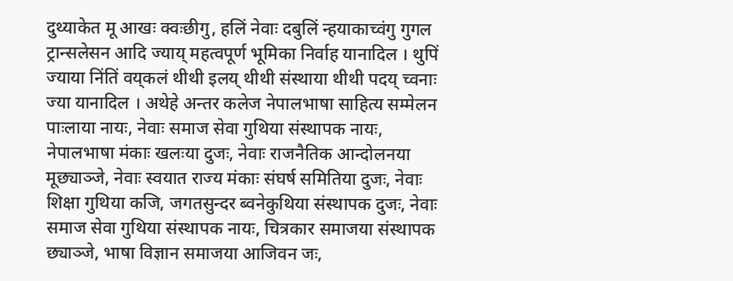दुथ्याकेत मू आखः क्वःछीगु, हलिं नेवाः दबुलिं न्हयाकाच्वंगु गुगल ट्रान्सलेसन आदि ज्याय् महत्वपूर्ण भूमिका निर्वाह यानादिल । थुपिं ज्याया निंतिं वय्‌कलं थीथी इलय् थीथी संस्थाया थीथी पदय् च्वनाः ज्या यानादिल । अथेहे अन्तर कलेज नेपालभाषा साहित्य सम्मेलन पाःलाया नायः, नेवाः समाज सेवा गुथिया संस्थापक नायः, नेपालभाषा मंकाः खलःया दुजः, नेवाः राजनैतिक आन्दोलनया मूछ्याञ्जे, नेवाः स्वयात राज्य मंकाः संघर्ष समितिया दुजः, नेवाः शिक्षा गुथिया कजि, जगतसुन्दर ब्वनेकुथिया संस्थापक दुजः, नेवाः समाज सेवा गुथिया संस्थापक नायः, चित्रकार समाजया संस्थापक छ्याञ्जे, भाषा विज्ञान समाजया आजिवन जः,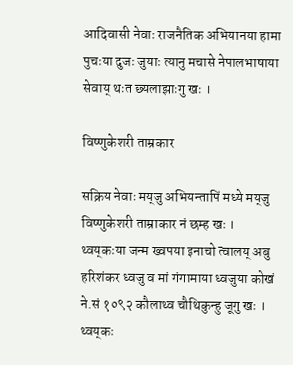आदिवासी नेवाः राजनैतिक अभियानया हामा पुचःया दुजः जुयाः त्यानु मचासे नेपालभाषाया सेवाय् थःत छ्यलाझाःगु खः ।

विष्णुकेशरी ताम्रकार

सक्रिय नेवाः मय्‌जु अभियन्तापिं मध्ये मय्‌जु विष्णुकेशरी ताम्राकार नं छम्ह खः । थ्वय्‌कःया जन्म ख्वपया इनाचो त्वालय् अबु हरिशंकर ध्वजु व मां गंगामाया ध्वजुया कोखं ने.सं १०९२ कौलाथ्व चौथिकुन्हु जूगु खः । थ्वय्‌कः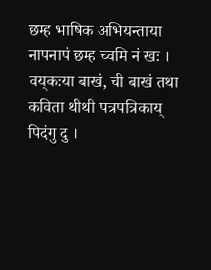छम्ह भाषिक अभियन्ताया नापनापं छम्ह च्वमि नं खः । वय्‌कःया बाखं, ची बाखं तथा कविता थीथी पत्रपत्रिकाय् पिदंगु दु ।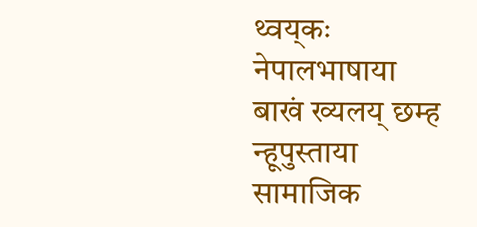थ्वय्‌कः नेपालभाषाया बाखं ख्यलय् छम्ह न्हूपुस्ताया सामाजिक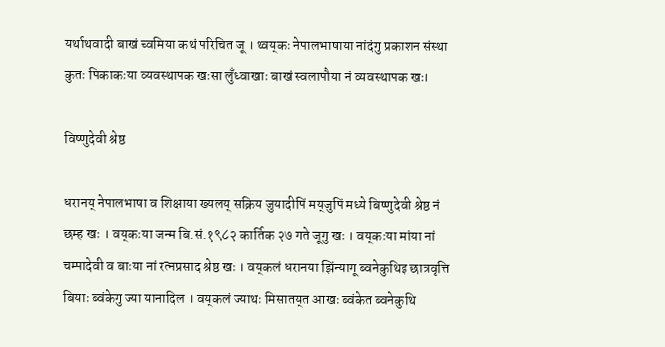यर्थाथवादी बाखं च्वमिया कथं परिचित जू । थ्वय्‌कः नेपालभाषाया नांदंगु प्रकाशन संस्था कुतः पिकाकःया व्यवस्थापक खःसा लुँध्वाखाः बाखं स्वलापौया नं व्यवस्थापक खः।

विष्णुदेवी श्रेष्ठ

धरानय् नेपालभाषा व शिक्षाया ख्यलय् सक्रिय जुयादीपिं मय्‌जुपिं मध्ये बिष्णुदेवी श्रेष्ठ नं छम्ह खः । वय्‌कःया जन्म बि.सं.१९८२ कार्तिक २७ गते जूगु खः । वय्‌कःया मांया नां चम्पादेवी व बाःया नां रत्नप्रसाद श्रेष्ठ खः । वय्‌कलं धरानया झिंन्यागू ब्वनेकुथिइ छात्रवृत्ति बियाः ब्वंकेगु ज्या यानादिल । वय्‌कलं ज्याथः मिसातय्‌त आखः ब्वंकेत ब्वनेकुथि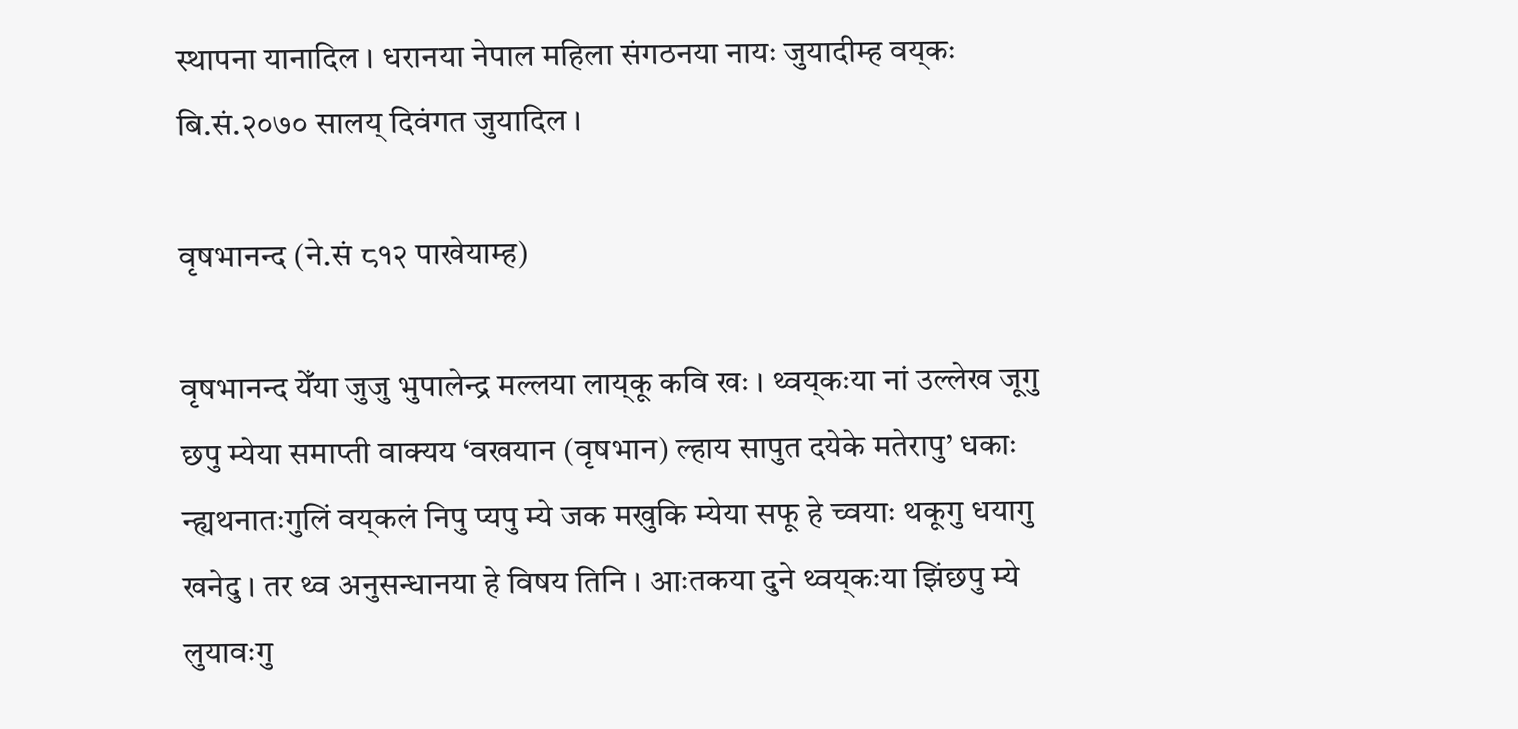स्थापना यानादिल । धरानया नेपाल महिला संगठनया नायः जुयादीम्ह वय्‌कः बि.सं.२०७० सालय् दिवंगत जुयादिल ।

वृषभानन्द (ने.सं ८१२ पाखेयाम्ह)

वृषभानन्द येँया जुजु भुपालेन्द्र मल्लया लाय्‌कू कवि खः । थ्वय्‌कःया नां उल्लेख जूगु छपु म्येया समाप्ती वाक्यय ‘वखयान (वृषभान) ल्हाय सापुत दयेके मतेरापु’ धकाः न्ह्यथनातःगुलिं वय्‌कलं निपु प्यपु म्ये जक मखुकि म्येया सफू हे च्वयाः थकूगु धयागु खनेदु । तर थ्व अनुसन्धानया हे विषय तिनि । आःतकया दुने थ्वय्‌कःया झिंछपु म्ये लुयावःगु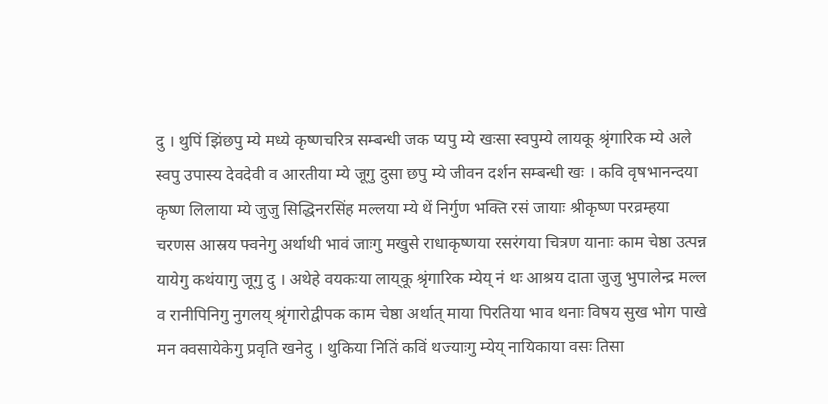दु । थुपिं झिंछपु म्ये मध्ये कृष्णचरित्र सम्बन्धी जक प्यपु म्ये खःसा स्वपुम्ये लायकू श्रृंगारिक म्ये अले स्वपु उपास्य देवदेवी व आरतीया म्ये जूगु दुसा छपु म्ये जीवन दर्शन सम्बन्धी खः । कवि वृषभानन्दया कृष्ण लिलाया म्ये जुजु सिद्धिनरसिंह मल्लया म्ये थें निर्गुण भक्ति रसं जायाः श्रीकृष्ण परव्रम्हया चरणस आस्रय फ्वनेगु अर्थाथी भावं जाःगु मखुसे राधाकृष्णया रसरंगया चित्रण यानाः काम चेष्ठा उत्पन्न यायेगु कथंयागु जूगु दु । अथेहे वयकःया लाय्‌कू श्रृंगारिक म्येय् नं थः आश्रय दाता जुजु भुपालेन्द्र मल्ल व रानीपिनिगु नुगलय् श्रृंगारोद्वीपक काम चेष्ठा अर्थात् माया पिरतिया भाव थनाः विषय सुख भोग पाखे मन क्वसायेकेगु प्रवृति खनेदु । थुकिया नितिं कविं थज्याःगु म्येय् नायिकाया वसः तिसा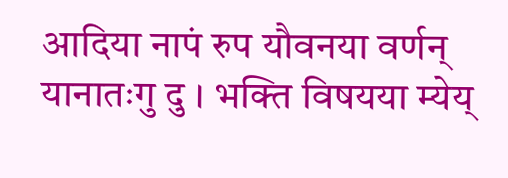आदिया नापं रुप यौवनया वर्णन् यानातःगु दु । भक्ति विषयया म्येय्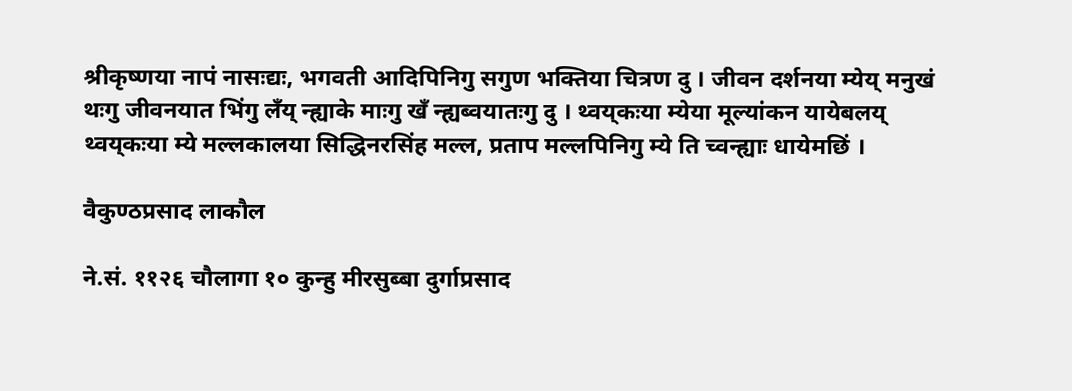श्रीकृष्णया नापं नासःद्यः, भगवती आदिपिनिगु सगुण भक्तिया चित्रण दु । जीवन दर्शनया म्येय् मनुखं थःगु जीवनयात भिंगु लँय् न्ह्याके माःगु खँ न्ह्यब्वयातःगु दु । थ्वय्‌कःया म्येया मूल्यांकन यायेबलय् थ्वय्‌कःया म्ये मल्लकालया सिद्धिनरसिंह मल्ल, प्रताप मल्लपिनिगु म्ये ति च्वन्ह्याः धायेमछिं ।

वैकुण्ठप्रसाद लाकौल

ने.सं. ११२६ चौलागा १० कुन्हु मीरसुब्बा दुर्गाप्रसाद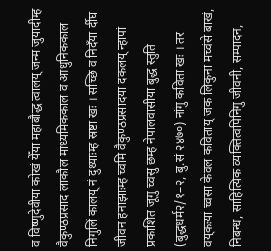व विष्णुदेवीया कोखं येँया महाबौद्ध त्वालय् जन्म जुयादीम्ह वैकुण्ठप्रसाद लाकौल माध्यमिककाल व आधुनिककाल निगुलिं कालय् नं दुथ्याःम्ह स्रष्टा खः । सच्छि व निदँया र्दीघ जीवन हनाझाःम्ह च्वमि वैकुण्ठप्रसादया दकलय् न्हापां प्रकाशित जूगु च्वसु छम्ह नेपालवासीया बुद्ध स्तुति (बुद्धधर्म२/१–२, बु.सं २४७०) नांगु कविता खः । तर वय्‌कःया च्वसा केवल कविताय् जक लिकुना मच्वंसे बाखं, निबन्ध, साहित्यिक व्यक्तित्वपिनिगु जीवनी, सम्पादन,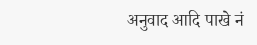अनुवाद आदि पाखे नं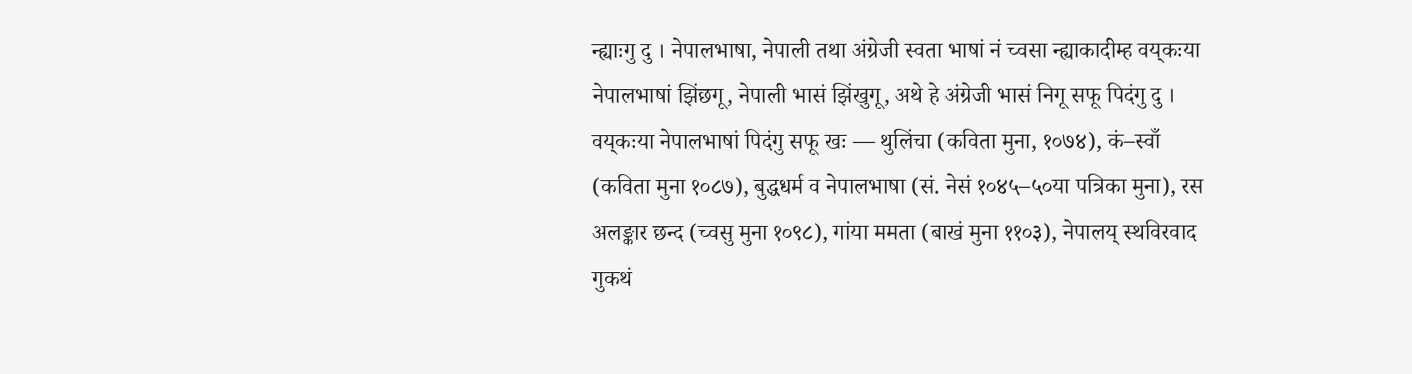न्ह्याःगु दु । नेपालभाषा, नेपाली तथा अंग्रेजी स्वता भाषां नं च्वसा न्ह्याकादीम्ह वय्‌कःया नेपालभाषां झिंछगू, नेपाली भासं झिंखुगू, अथे हे अंग्रेजी भासं निगू सफू पिदंगु दु । वय्‌कःया नेपालभाषां पिदंगु सफू खः — थुलिंचा (कविता मुना, १०७४), कं–स्वाँ (कविता मुना १०८७), बुद्धधर्म व नेपालभाषा (सं. नेसं १०४५–५०या पत्रिका मुना), रस अलङ्कार छन्द (च्वसु मुना १०९८), गांया ममता (बाखं मुना ११०३), नेपालय् स्थविरवाद गुकथं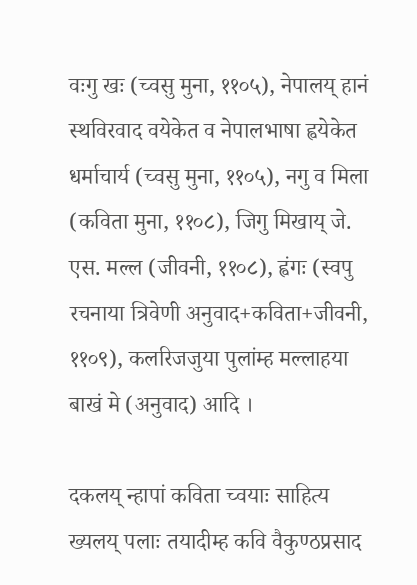वःगु खः (च्वसु मुना, ११०५), नेपालय् हानं स्थविरवाद वयेकेत व नेपालभाषा ह्वयेकेत धर्माचार्य (च्वसु मुना, ११०५), नगु व मिला (कविता मुना, ११०८), जिगु मिखाय् जे. एस. मल्ल (जीवनी, ११०८), ह्वंगः (स्वपु रचनाया त्रिवेणी अनुवाद+कविता+जीवनी, ११०९), कलरिजजुया पुलांम्ह मल्लाहया बाखं मे (अनुवाद) आदि ।

दकलय् न्हापां कविता च्वयाः साहित्य ख्यलय् पलाः तयादीम्ह कवि वैकुण्ठप्रसाद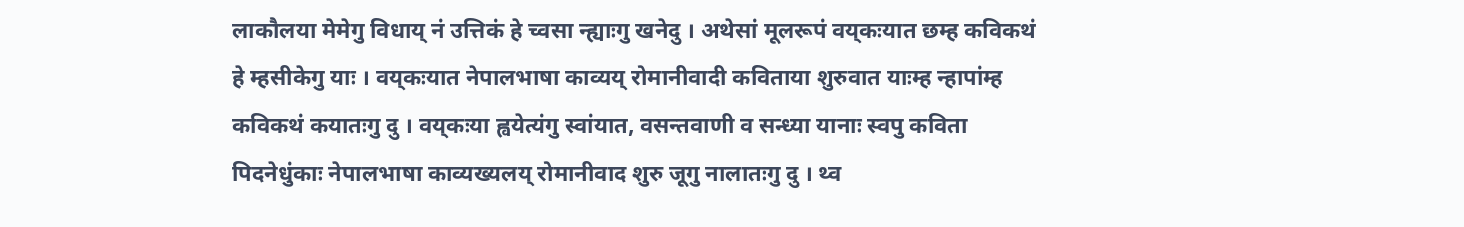लाकौलया मेमेगु विधाय् नं उत्तिकं हे च्वसा न्ह्याःगु खनेदु । अथेसां मूलरूपं वय्‌कःयात छम्ह कविकथं हे म्हसीकेगु याः । वय्‌कःयात नेपालभाषा काव्यय् रोमानीवादी कविताया शुरुवात याःम्ह न्हापांम्ह कविकथं कयातःगु दु । वय्‌कःया ह्वयेत्यंगु स्वांयात, वसन्तवाणी व सन्ध्या यानाः स्वपु कविता पिदनेधुंकाः नेपालभाषा काव्यख्यलय् रोमानीवाद शुरु जूगु नालातःगु दु । थ्व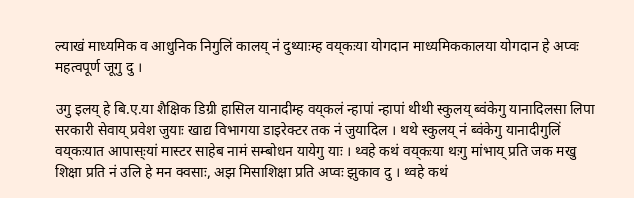ल्याखं माध्यमिक व आधुनिक निगुलिं कालय् नं दुथ्याःम्ह वय्‌कःया योगदान माध्यमिककालया योगदान हे अप्वः महत्वपूर्ण जूगु दु ।

उगु इलय् हे बि.ए.या शैक्षिक डिग्री हासिल यानादीम्ह वय्‌कलं न्हापां न्हापां थीथी स्कुलय् ब्वंकेगु यानादिलसा लिपा सरकारी सेवाय् प्रवेश जुयाः खाद्य विभागया डाइरेक्टर तक नं जुयादिल । थथे स्कुलय् नं ब्वंकेगु यानादीगुलिं वय्‌कःयात आपास्ःयां मास्टर साहेब नामं सम्बोधन यायेगु याः । थ्वहे कथं वय्‌कःया थःगु मांभाय् प्रति जक मखु शिक्षा प्रति नं उलि हे मन क्वसाः, अझ मिसाशिक्षा प्रति अप्वः झुकाव दु । थ्वहे कथं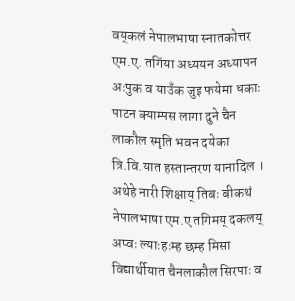वय्‌कलं नेपालभाषा स्नातकोत्तर एम.ए. तगिंया अध्ययन अध्यापन अःपुक व याउँक जुइ फयेमा धकाः पाटन क्याम्पस लागा दुने चैन लाकौल स्मृति भवन दयेका त्रि.वि.यात हस्तान्तरण यानादिल । अथेहे नारी शिक्षाय् तिबः बीकथं नेपालभाषा एम.ए तगिमय् दकलय् अप्वः ल्याःहःम्ह छम्ह मिसा विद्यार्थीयात चैनलाकौल सिरपाः व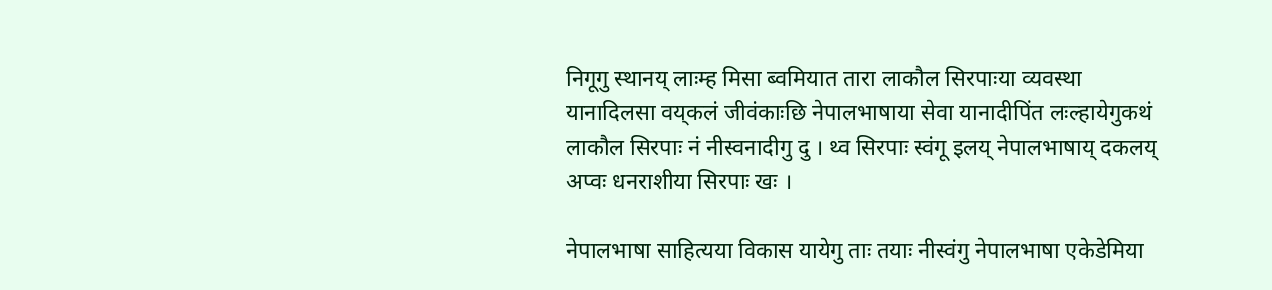निगूगु स्थानय् लाःम्ह मिसा ब्वमियात तारा लाकौल सिरपाःया व्यवस्था यानादिलसा वय्‌कलं जीवंकाःछि नेपालभाषाया सेवा यानादीपिंत लःल्हायेगुकथं लाकौल सिरपाः नं नीस्वनादीगु दु । थ्व सिरपाः स्वंगू इलय् नेपालभाषाय् दकलय् अप्वः धनराशीया सिरपाः खः ।

नेपालभाषा साहित्यया विकास यायेगु ताः तयाः नीस्वंगु नेपालभाषा एकेडेमिया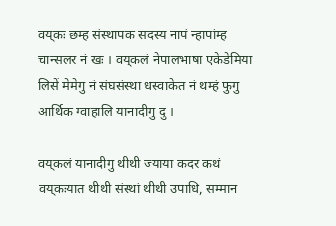वय्‌कः छम्ह संस्थापक सदस्य नापं न्हापांम्ह चान्सलर नं खः । वय्‌कलं नेपालभाषा एकेडेमिया लिसें मेमेगु नं संघसंस्था धस्वाकेत नं थम्हं फुगु आर्थिक ग्वाहालि यानादीगु दु ।

वय्‌कलं यानादीगु थीथी ज्याया कदर कथं वय्‌कःयात थीथी संस्थां थीथी उपाधि, सम्मान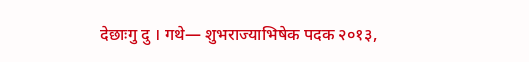देछाःगु दु । गथे— शुभराज्याभिषेक पदक २०१३,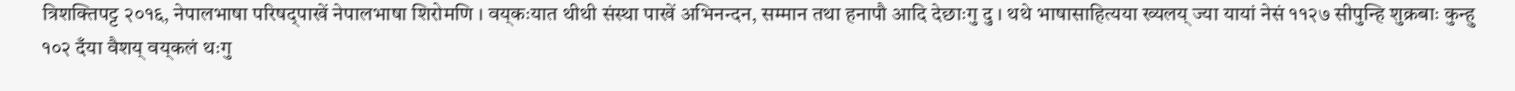त्रिशक्तिपट्ट २०१६, नेपालभाषा परिषद्पाखें नेपालभाषा शिरोमणि । वय्‌कःयात थीथी संस्था पाखें अभिनन्दन, सम्मान तथा हनापौ आदि देछाःगु दु । थथे भाषासाहित्यया ख्यलय् ज्या यायां नेसं ११२७ सीपुन्हि शुक्रबाः कुन्हु १०२ दँया वैशय् वय्‌कलं थःगु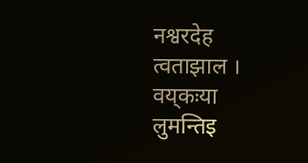नश्वरदेह त्वताझाल । वय्‌कःया लुमन्तिइ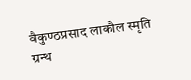वैकुण्ठप्रसाद लाकौल स्मृति ग्रन्थ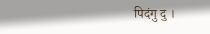पिदंगु दु ।